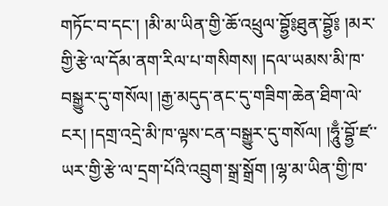གཏོང་བ་དང་། །མི་མ་ཡིན་གྱི་ཆོ་འཕྲུལ་བྷྱོ༔ཐུན་བྷྱོ༔ །མར་གྱི་རྩེ་ལ་དོམ་ནག་རིལ་པ་གསིགས། །དལ་ཡམས་མི་ཁ་བསྒྱུར་དུ་གསོལ། །རྒྱ་མདུད་ནང་དུ་གཟིག་ཆེན་ཐིག་ལེ་ངར། །དགྲ་འདྲེ་མི་ཁ་ལྟས་ངན་བསྒྱུར་དུ་གསོལ། །ཧཱུྃ་བྷྱོ་ཛ་་ཡར་གྱི་རྩེ་ལ་དྲག་པོའི་འབྲུག་སྒྲ་སྒྲོག །ལྷ་མ་ཡིན་གྱི་ཁ་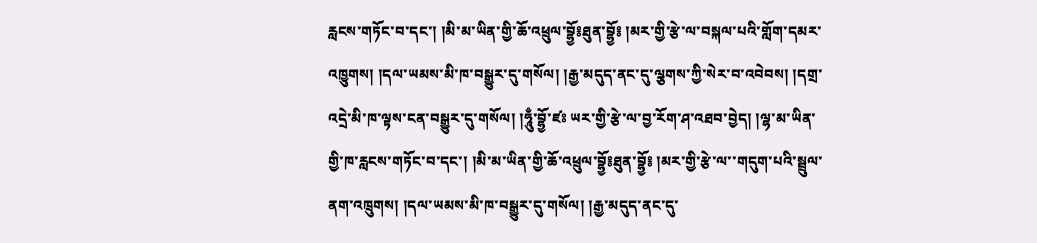རླངས་གཏོང་བ་དང་། །མི་མ་ཡིན་གྱི་ཆོ་འཕྲུལ་བྷྱོ༔ཐུན་བྷྱོ༔ །མར་གྱི་རྩེ་ལ་བསྐལ་པའི་གློག་དམར་འཁྱུགས། །དལ་ཡམས་མི་ཁ་བསྒྱུར་དུ་གསོལ། །རྒྱ་མདུད་ནང་དུ་ལྕགས་ཀྱི་སེར་བ་འབེབས། །དགྲ་འདྲེ་མི་ཁ་ལྟས་ངན་བསྒྱུར་དུ་གསོལ། །ཧཱུྃ་བྷྱོ་ཛཿ ཡར་གྱི་རྩེ་ལ་བྱ་རོག་ཤ་འཐབ་བྱེད། །ལྷ་མ་ཡིན་གྱི་ཁ་རླངས་གཏོང་བ་དང་། །མི་མ་ཡིན་གྱི་ཆོ་འཕྲུལ་བྷྱོ༔ཐུན་བྷྱོ༔ །མར་གྱི་རྩེ་ལ་་གདུག་པའི་སྦྲུལ་ནག་འཁྲུགས། །དལ་ཡམས་མི་ཁ་བསྒྱུར་དུ་གསོལ། །རྒྱ་མདུད་ནང་དུ་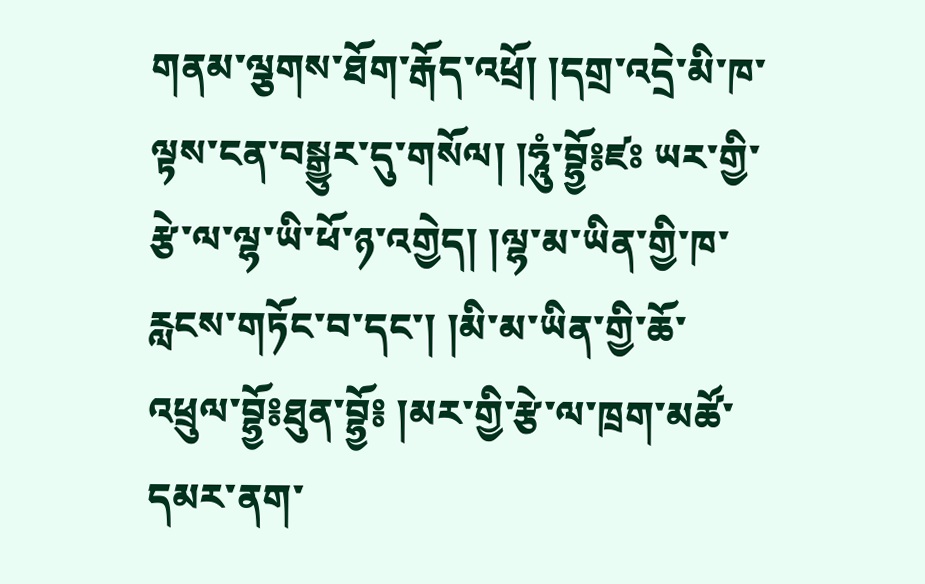གནམ་ལྕགས་ཐོག་རྒོད་འཕྲོ། །དགྲ་འདྲེ་མི་ཁ་ལྟས་ངན་བསྒྱུར་དུ་གསོལ། །ཧཱུཾ་བྷྱོ༔ཛཿ ཡར་གྱི་རྩེ་ལ་ལྷ་ཡི་ཕོ་ཉ་འགྱེད། །ལྷ་མ་ཡིན་གྱི་ཁ་རླངས་གཏོང་བ་དང་། །མི་མ་ཡིན་གྱི་ཆོ་འཕྲུལ་བྷྱོ༔ཐུན་བྷྱོ༔ །མར་གྱི་རྩེ་ལ་ཁྲག་མཚོ་དམར་ནག་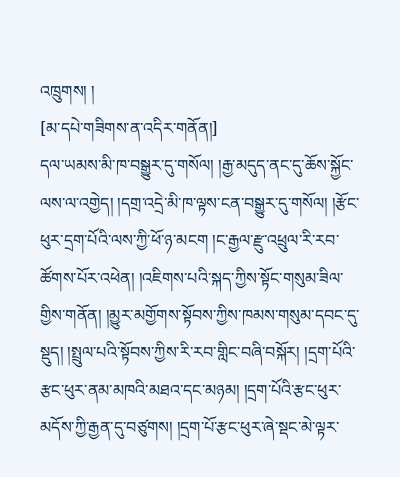འཁྲུགས། །
[མ་དཔེ་གཟིགས་ན་འདིར་གནོན།]
དལ་ཡམས་མི་ཁ་བསྒྱུར་དུ་གསོལ། །རྒྱ་མདུད་ནང་དུ་ཆོས་སྐྱོང་ལས་ལ་འགྱེད། །དགྲ་འདྲེ་མི་ཁ་ལྟས་ངན་བསྒྱུར་དུ་གསོལ། །རྩོང་ཕུར་དྲག་པོའི་ལས་ཀྱི་ཕོ་ཉ་མངག །ང་རྒྱལ་རྫུ་འཕྲུལ་རི་རབ་ཚོགས་པོར་འཕེན། །འཇིགས་པའི་སྐད་ཀྱིས་སྟོང་གསུམ་ཟིལ་གྱིས་གནོན། །མྱུར་མགྱོགས་སྟོབས་ཀྱིས་ཁམས་གསུམ་དབང་དུ་སྡུད། །སྤྲུལ་པའི་སྟོབས་ཀྱིས་རི་རབ་གླིང་བཞི་བསྐོར། །དྲག་པོའི་རྩང་ཕུར་ནམ་མཁའི་མཐའ་དང་མཉམ། །དྲག་པོའི་རྩང་ཕུར་མདོས་ཀྱི་རྒྱན་དུ་བཙུགས། །དྲག་པོ་རྩང་ཕུར་ཞེ་སྡང་མེ་ལྟར་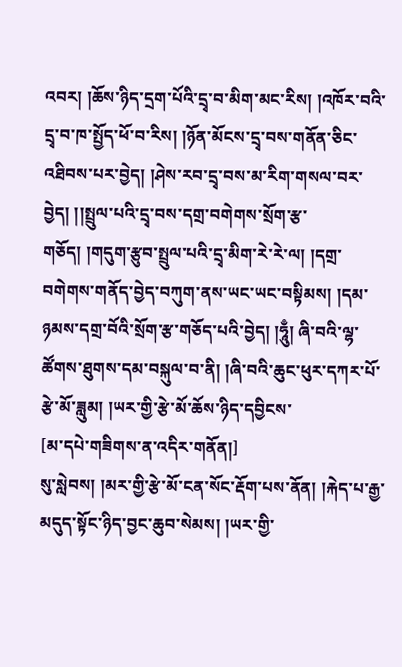འབར། །ཆོས་ཉིད་དྲག་པོའི་དྲྭ་བ་མིག་མང་རིས། །འཁོར་བའི་དྲྭ་བ་ཁ་སྤྱོད་ཕོ་བ་རིས། །ཉོན་མོངས་དྲྭ་བས་གནོན་ཅིང་འཐིབས་པར་བྱེད། །ཤེས་རབ་དྲྭ་བས་མ་རིག་གསལ་བར་བྱེད། །།སྤྲུལ་པའི་དྲྭ་བས་དགྲ་བགེགས་སྲོག་རྩ་གཅོད། །གདུག་རྩུབ་སྤྲུལ་པའི་དྲྭ་མིག་རེ་རེ་ལ། །དགྲ་བགེགས་གནོད་བྱེད་བཀུག་ནས་ཡང་ཡང་བསྟིམས། །དམ་ཉམས་དགྲ་བོའི་སྲོག་རྩ་གཅོད་པའི་བྱེད། །ཧཱུྃ། ཞི་བའི་ལྷ་ཚོགས་ཐུགས་དམ་བསྐུལ་བ་ནི། །ཞི་བའི་ཆུང་ཕུར་དཀར་པོ་རྩེ་མོ་ཟླུམ། །ཡར་གྱི་རྩེ་མོ་ཆོས་ཉིད་དབྱིངས་
[མ་དཔེ་གཟིགས་ན་འདིར་གནོན།]
སུ་སླེབས། །མར་གྱི་རྩེ་མོ་ངན་སོང་རྡོག་པས་ནོན། །རྐེད་པ་རྒྱ་མདུད་སྟོང་ཉིད་བྱང་ཆུབ་སེམས། །ཡར་གྱི་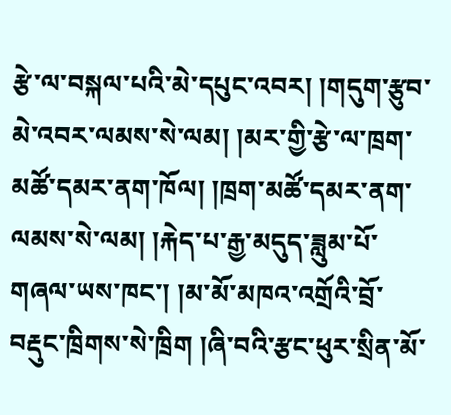རྩེ་ལ་བསྐལ་པའི་མེ་དཔུང་འབར། །གདུག་རྩུབ་མེ་འབར་ལམས་སེ་ལམ། །མར་གྱི་རྩེ་ལ་ཁྲག་མཚོ་དམར་ནག་ཁོལ། །ཁྲག་མཚོ་དམར་ནག་ལམས་སེ་ལམ། །རྐེད་པ་རྒྱ་མདུད་ཟླུམ་པོ་གཞལ་ཡས་ཁང་། །མ་མོ་མཁའ་འགྲོའི་བྲོ་བརྡུང་ཁྲིགས་སེ་ཁྲིག །ཞི་བའི་རྩང་ཕུར་སྲིན་མོ་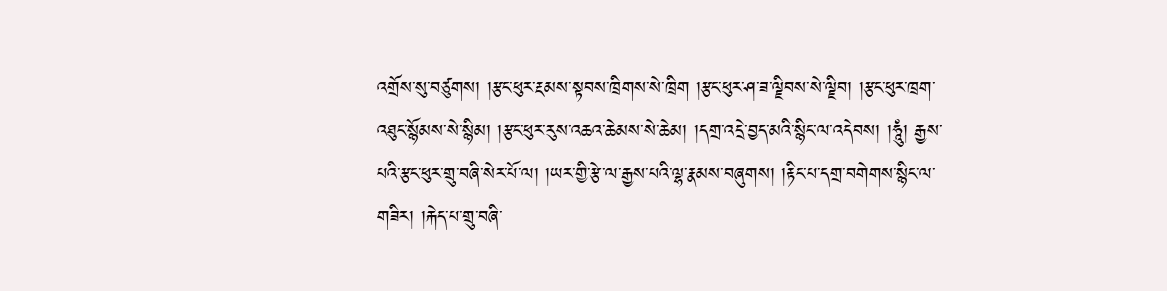འགྲོས་སུ་བཙུགས། །རྩང་ཕུར་རྔམས་སྟབས་ཁྲིགས་སེ་ཁྲིག །རྩང་ཕུར་ཤ་ཟ་ལྗིབས་སེ་ལྗིབ། །རྩང་ཕུར་ཁྲག་འཐུང་སྙོམས་སེ་སྙིམ། །རྩང་ཕུར་རུས་འཆའ་ཆེམས་སེ་ཆེམ། །དགྲ་འདྲེ་བྱད་མའི་སྙིང་ལ་འདེབས། །ཧཱུཾ། རྒྱས་པའི་རྩང་ཕུར་གྲུ་བཞི་སེར་པོ་ལ། །ཡར་གྱི་རྩེ་ལ་རྒྱས་པའི་ལྷ་རྣམས་བཞུགས། །རྟིང་པ་དགྲ་བགེགས་སྙིང་ལ་གཟིར། །རྐེད་པ་གྲུ་བཞི་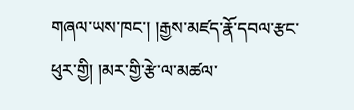གཞལ་ཡས་ཁང་། །རྒྱས་མཛད་རྣོ་དབལ་རྩང་ཕུར་གྱི། །མར་གྱི་རྩེ་ལ་མཚལ་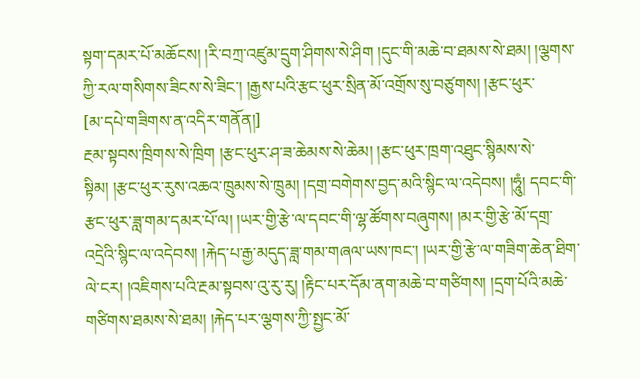སྟག་དམར་པོ་མཆོངས། །རི་བཀྲ་འཛུམ་དྲུག་ཤིགས་སེ་ཤིག །དུང་གི་མཆེ་བ་ཐམས་སེ་ཐམ། །ལྕགས་ཀྱི་རལ་གསིགས་ཟིངས་སེ་ཟིང་། །རྒྱས་པའི་རྩང་ཕུར་སྲིན་མོ་འགྲོས་སུ་བཙུགས། །རྩང་ཕུར་
[མ་དཔེ་གཟིགས་ན་འདིར་གནོན།]
རྔམ་སྟབས་ཁྲིགས་སེ་ཁྲིག །རྩང་ཕུར་ཤ་ཟ་ཆེམས་སེ་ཆེམ། །རྩང་ཕུར་ཁྲག་འཐུང་སྙིམས་སེ་སྟིམ། །རྩང་ཕུར་རུས་འཆའ་ཁྲུམས་སེ་ཁྲུམ། །དགྲ་བགེགས་བྱད་མའི་སྙིང་ལ་འདེབས། །ཧཱུཾ། དབང་གི་རྩང་ཕུར་ཟླ་གམ་དམར་པོ་ལ། །ཡར་གྱི་རྩེ་ལ་དབང་གི་ལྷ་ཚོགས་བཞུགས། །མར་གྱི་རྩེ་མོ་དགྲ་འདྲེའི་སྙིང་ལ་འདེབས། །རྐེད་པ་རྒྱ་མདུད་ཟླ་གམ་གཞལ་ཡས་ཁང་། །ཡར་གྱི་རྩེ་ལ་གཟིག་ཆེན་ཐིག་ལེ་ངར། །འཇིགས་པའི་རྔམ་སྟབས་འུ་རུ་རུ། །རྟིང་པར་དོམ་ནག་མཆེ་བ་གཙིགས། །དྲག་པོའི་མཆེ་གཙིགས་ཐམས་སེ་ཐམ། །རྐེད་པར་ལྕགས་ཀྱི་སྤྱང་མོ་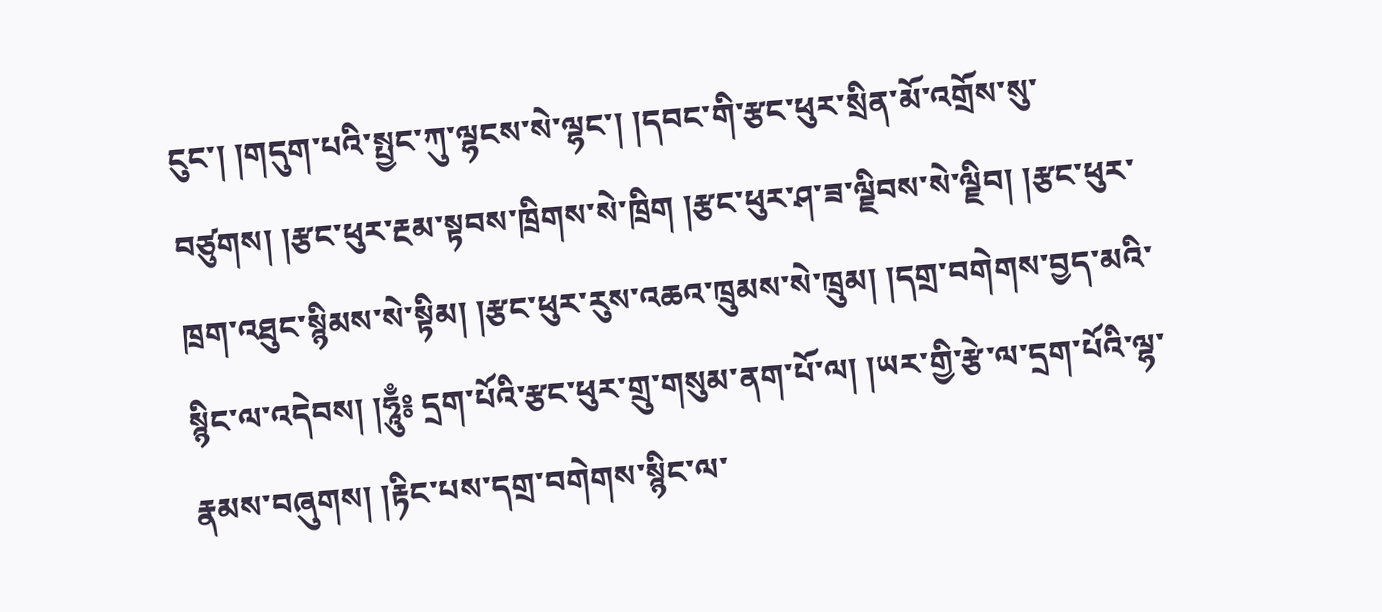ངུང་། །གདུག་པའི་སྤྱང་ཀུ་ལྷངས་སེ་ལྷང་། །དབང་གི་རྩང་ཕུར་སྲིན་མོ་འགྲོས་སུ་བཙུགས། །རྩང་ཕུར་རྔམ་སྟབས་ཁྲིགས་སེ་ཁྲིག །རྩང་ཕུར་ཤ་ཟ་ལྗིབས་སེ་ལྗིབ། །རྩང་ཕུར་ཁྲག་འཐུང་སྙིམས་སེ་སྟིམ། །རྩང་ཕུར་རུས་འཆའ་ཁྲུམས་སེ་ཁྲུམ། །དགྲ་བགེགས་བྱད་མའི་སྙིང་ལ་འདེབས། །ཧཱུྃ༔ དྲག་པོའི་རྩང་ཕུར་གྲུ་གསུམ་ནག་པོ་ལ། །ཡར་གྱི་རྩེ་ལ་དྲག་པོའི་ལྷ་རྣམས་བཞུགས། །རྟིང་པས་དགྲ་བགེགས་སྙིང་ལ་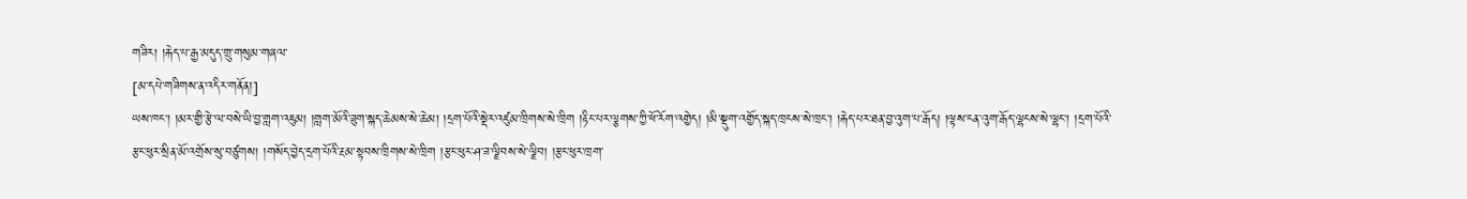གཟིར། །རྐེད་པ་རྒྱ་མདུད་གྲུ་གསུམ་གཞལ་
[མ་དཔེ་གཟིགས་ན་འདིར་གནོན།]
ཡས་ཁང་། །མར་གྱི་རྩེ་ལ་བསེ་ཡི་བྱ་གླག་འཇུམ། །གླག་མོའི་ཟུག་སྐད་ཆེམས་སེ་ཆེམ། །དྲག་པོའི་སྡེར་འཛུམ་ཁྲིགས་སེ་ཁྲིག །རྟིང་པར་ལྕགས་ཀྱི་ཕོ་རོག་འགྱེད། །མི་སྡུག་འགྱོད་སྐད་ཁྲངས་སེ་ཁྲང་། །རྐེད་པར་ཐན་བྱ་འུག་པ་རྒོད། །ལྟས་ངན་འུག་རྒོད་ལྷངས་སེ་ལྷང་། །དྲག་པོའི་རྩང་ཕུར་སྲིན་མོ་འགྲོས་སུ་བཙུགས། །གསོད་བྱེད་དྲག་པོའི་རྔམ་སྟབས་ཁྲིགས་སེ་ཁྲིག །རྩང་ཕུར་ཤ་ཟ་ལྗིབས་སེ་ལྗིབ། །རྩང་ཕུར་ཁྲག་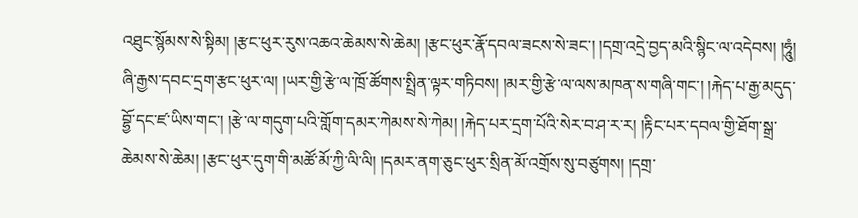འཐུང་སྙོམས་སེ་སྟིམ། །རྩང་ཕུར་རུས་འཆའ་ཆེམས་སེ་ཆེམ། །རྩང་ཕུར་རྣོ་དབལ་ཟངས་སེ་ཟང་། །དགྲ་འདྲེ་བྱད་མའི་སྙིང་ལ་འདེབས། །ཧཱུཾ། ཞི་རྒྱས་དབང་དྲག་རྩང་ཕུར་ལ། །ཡར་གྱི་རྩེ་ལ་ཁྲོ་ཚོགས་སྤྲིན་ལྟར་གཏིབས། །མར་གྱི་རྩེ་ལ་ལས་མཁན་ས་གཞི་གང་། །རྐེད་པ་རྒྱ་མདུད་བྷྱོ་དང་ཛ་ཡིས་གང་། །རྩེ་ལ་གདུག་པའི་གློག་དམར་ཀེམས་སེ་ཀེམ། །རྐེད་པར་དྲག་པོའི་སེར་བ་ཤ་ར་ར། །རྟིང་པར་དབལ་གྱི་ཐོག་སྒྲ་ཆེམས་སེ་ཆེམ། །རྩང་ཕུར་དུག་གི་མཚོ་མོ་ཀྱི་ལི་ལི། །དམར་ནག་ཅུང་ཕུར་སྲིན་མོ་འགྲོས་སུ་བཙུགས། །དགྲ་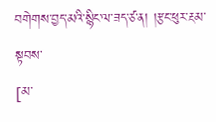བགེགས་བྱད་མའི་སྙིང་ལ་ཟད་ཙ་ན། །རྩང་ཕུར་རྔམ་སྟབས་
[མ་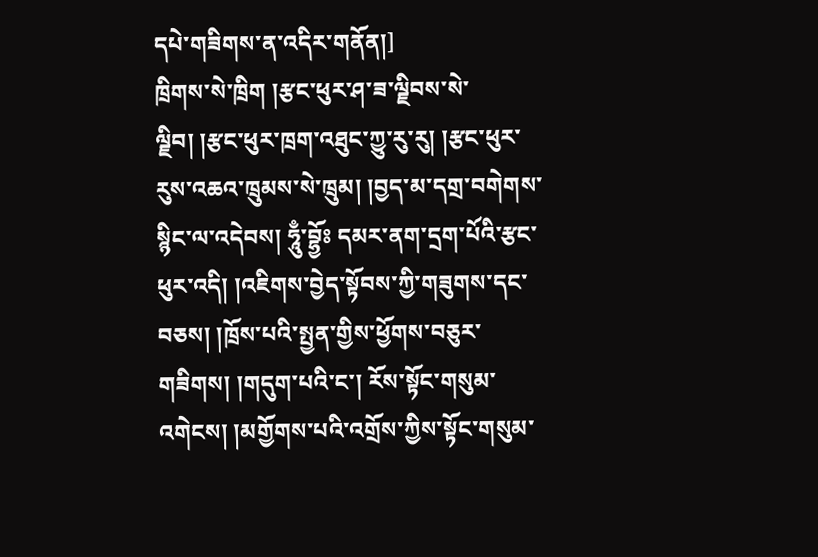དཔེ་གཟིགས་ན་འདིར་གནོན།]
ཁྲིགས་སེ་ཁྲིག །རྩང་ཕུར་ཤ་ཟ་ལྗིབས་སེ་ལྗིབ། །རྩང་ཕུར་ཁྲག་འཐུང་ཀྱུ་རུ་རུ། །རྩང་ཕུར་རུས་འཆའ་ཁྲུམས་སེ་ཁྲུམ། །བྱད་མ་དགྲ་བགེགས་སྙིང་ལ་འདེབས། ཧཱུྃ་བྷྱོཿ དམར་ནག་དྲག་པོའི་རྩང་ཕུར་འདི། །འཇིགས་བྱེད་སྟོབས་ཀྱི་གཟུགས་དང་བཅས། །ཁྲོས་པའི་སྤྱན་གྱིས་ཕྱོགས་བཅུར་གཟིགས། །གདུག་པའི་ང་། རོས་སྟོང་གསུམ་འགེངས། །མགྱོགས་པའི་འགྲོས་ཀྱིས་སྟོང་གསུམ་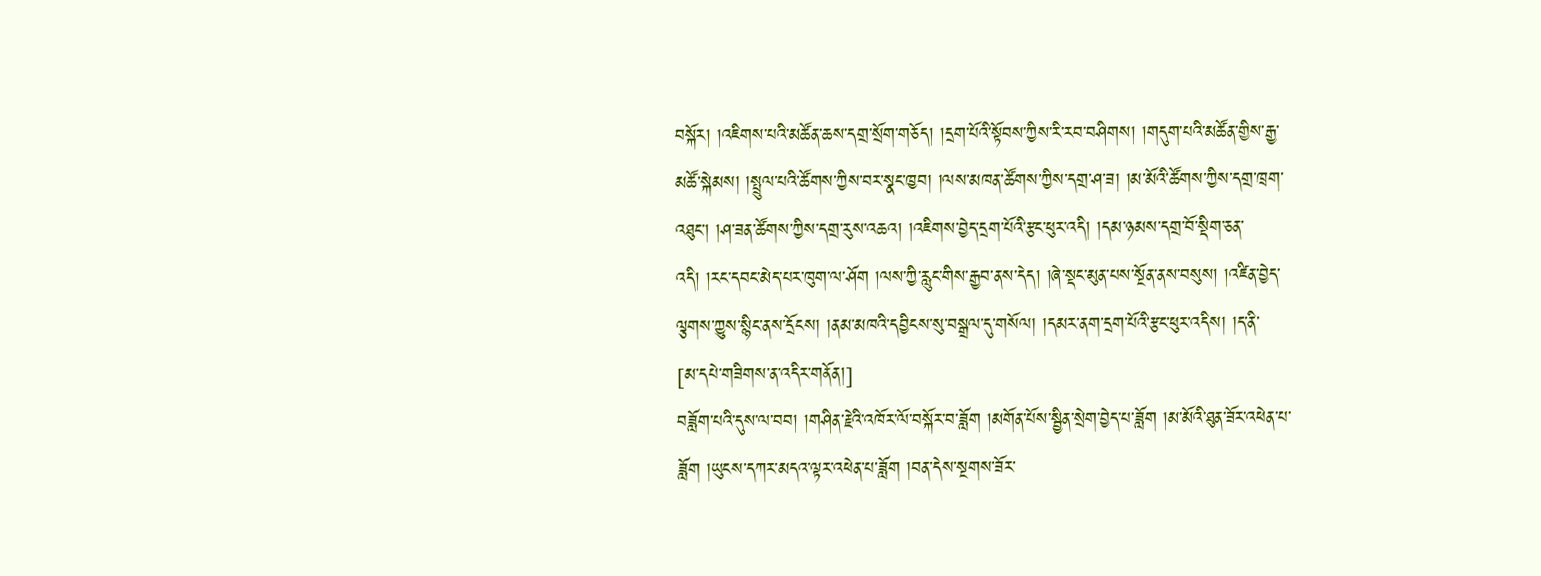བསྐོར། །འཇིགས་པའི་མཚོན་ཆས་དགྲ་སྲོག་གཅོད། །དྲག་པོའི་སྟོབས་ཀྱིས་རི་རབ་བཤིགས། །གདུག་པའི་མཚོན་གྱིས་རྒྱ་མཚོ་སྐེམས། །སྤྲུལ་པའི་ཚོགས་ཀྱིས་བར་སྣང་ཁྱབ། །ལས་མཁན་ཚོགས་ཀྱིས་དགྲ་ཤ་ཟ། །མ་མོའི་ཚོགས་ཀྱིས་དགྲ་ཁྲག་འཐུང་། །ཤ་ཟན་ཚོགས་ཀྱིས་དགྲ་རུས་འཆའ། །འཇིགས་བྱེད་དྲག་པོའི་རྩང་ཕུར་འདི། །དམ་ཉམས་དགྲ་བོ་སྡིག་ཅན་འདི། །རང་དབང་མེད་པར་ཁུག་ལ་ཤོག །ལས་ཀྱི་རླུང་གིས་རྒྱབ་ནས་དེད། །ཞེ་སྡང་མུན་པས་སྔོན་ནས་བསུས། །འཛིན་བྱེད་ལྕགས་ཀྱུས་སྙིང་ནས་དྲོངས། །ནམ་མཁའི་དབྱིངས་སུ་བསྒྲལ་དུ་གསོལ། །དམར་ནག་དྲག་པོའི་རྩང་ཕུར་འདིས། །ད་ནི་
[མ་དཔེ་གཟིགས་ན་འདིར་གནོན།]
བཟློག་པའི་དུས་ལ་བབ། །གཤིན་རྗེའི་འཁོར་ལོ་བསྐོར་བ་ཟློག །མགོན་པོས་སྦྱིན་སྲེག་བྱེད་པ་ཟློག །མ་མོའི་ཐུན་ཟོར་འཕེན་པ་ཟློག །ཡུངས་དཀར་མདའ་ལྟར་འཕེན་པ་ཟློག །བན་དེས་སྔགས་ཟོར་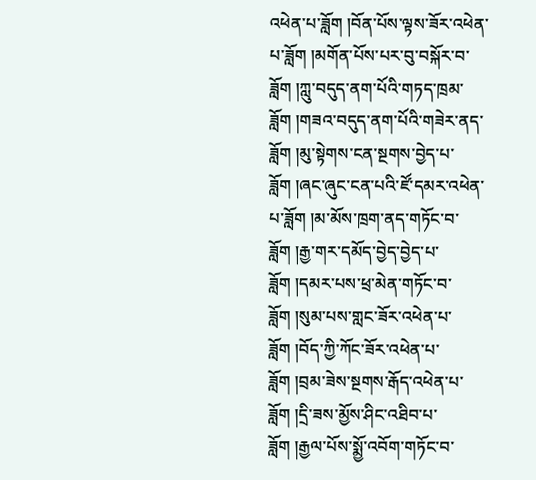འཕེན་པ་ཟློག །བོན་པོས་ལྟས་ཟོར་འཕེན་པ་ཟློག །མགོན་པོས་པར་བུ་བསྐོར་བ་ཟློག །ཀླུ་བདུད་ནག་པོའི་གཏད་ཁྲམ་ཟློག །གཟའ་བདུད་ནག་པོའི་གཟེར་ནད་ཟློག །མུ་སྟེགས་ངན་སྔགས་བྱེད་པ་ཟློག །ཞང་ཞུང་ངན་པའི་ཛོ་དམར་འཕེན་པ་ཟློག །མ་མོས་ཁྲག་ནད་གཏོང་བ་ཟློག །རྒྱ་གར་དམོད་བྱེད་བྱེད་པ་ཟློག །དམར་པས་ཕྲ་མེན་གཏོང་བ་ཟློག །སུམ་པས་གླང་ཟོར་འཕེན་པ་ཟློག །བོད་ཀྱི་ཀོང་ཟོར་འཕེན་པ་ཟློག །བྲམ་ཟེས་སྔགས་རྒོད་འཕེན་པ་ཟློག །དྲི་ཟས་མྱོས་ཤིང་འཐིབ་པ་ཟློག །རྒྱལ་པོས་སྨྱོ་འབོག་གཏོང་བ་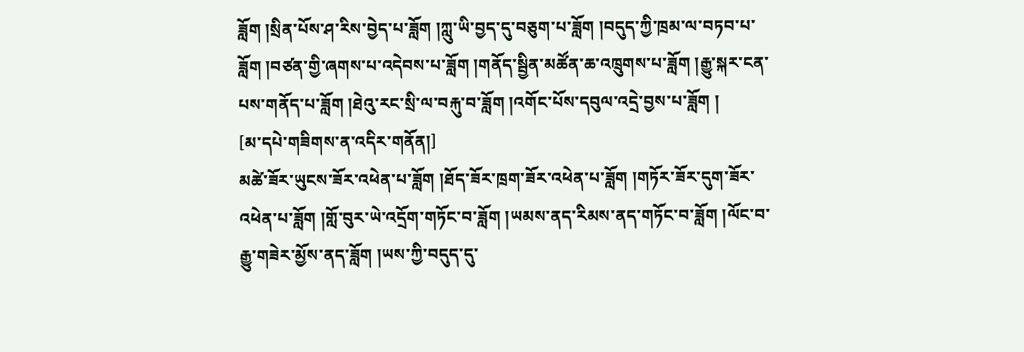ཟློག །སྲིན་པོས་ཤ་རིས་བྱེད་པ་ཟློག །ཀླུ་ཡི་བྱད་དུ་བཅུག་པ་ཟློག །བདུད་ཀྱི་ཁྲམ་ལ་བཏབ་པ་ཟློག །བཙན་གྱི་ཞགས་པ་འདེབས་པ་ཟློག །གནོད་སྦྱིན་མཚོན་ཆ་འཁྲུགས་པ་ཟློག །རྒྱུ་སྐར་ངན་པས་གནོད་པ་ཟློག །ཐེའུ་རང་སྲི་ལ་བརྐུ་བ་ཟློག །འགོང་པོས་དབུལ་འདྲེ་བྱས་པ་ཟློག །
[མ་དཔེ་གཟིགས་ན་འདིར་གནོན།]
མཚེ་ཟོར་ཡུངས་ཟོར་འཕེན་པ་ཟློག །ཐོད་ཟོར་ཁྲག་ཟོར་འཕེན་པ་ཟློག །གཏོར་ཟོར་དུག་ཟོར་འཕེན་པ་ཟློག །གློ་བུར་ཡེ་འདྲོག་གཏོང་བ་ཟློག །ཡམས་ནད་རིམས་ནད་གཏོང་བ་ཟློག །ལོང་བ་རྒྱུ་གཟེར་མྱོས་ནད་ཟློག །ཡས་ཀྱི་བདུད་དུ་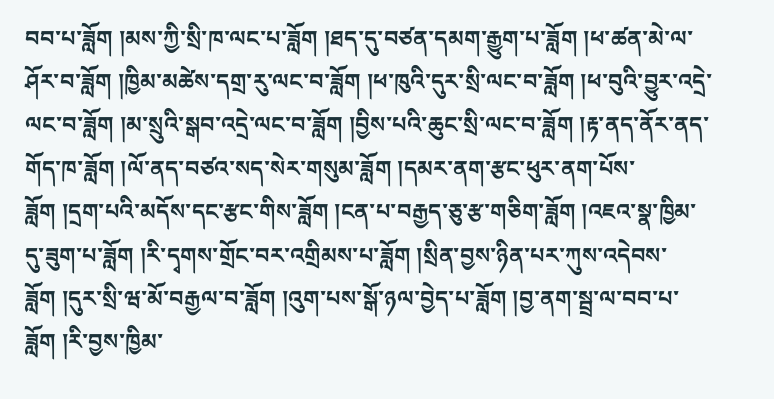བབ་པ་ཟློག །མས་ཀྱི་སྲི་ཁ་ལང་པ་ཟློག །ཐད་དུ་བཙན་དམག་རྒྱུག་པ་ཟློག །ཕ་ཚན་མེ་ལ་ཤོར་བ་ཟློག །ཁྱིམ་མཚེས་དགྲ་རུ་ལང་བ་ཟློག །ཕ་ཁུའི་དུར་སྲི་ལང་བ་ཟློག །ཕ་བུའི་བྱུར་འདྲེ་ལང་བ་ཟློག །མ་སྲུའི་སྒབ་འདྲེ་ལང་བ་ཟློག །བྱིས་པའི་ཆུང་སྲི་ལང་བ་ཟློག །རྟ་ནད་ནོར་ནད་གོད་ཁ་ཟློག །ལོ་ནད་བཙའ་སད་སེར་གསུམ་ཟློག །དམར་ནག་རྩང་ཕུར་ནག་པོས་ཟློག །དྲག་པའི་མདོས་དང་རྩང་གིས་ཟློག །ངན་པ་བརྒྱད་ཅུ་རྩ་གཅིག་ཟློག །འཇའ་སྣ་ཁྱིམ་དུ་ཟུག་པ་ཟློག །རི་དྭགས་གྲོང་བར་འགྲིམས་པ་ཟློག །སྲིན་བྱས་ཉིན་པར་ཀུས་འདེབས་ཟློག །དུར་སྲི་ཝ་མོ་བརྒྱལ་བ་ཟློག །འུག་པས་སྒོ་ཉལ་བྱེད་པ་ཟློག །བྱ་ནག་སྦྲ་ལ་བབ་པ་ཟློག །རི་བྱས་ཁྱིམ་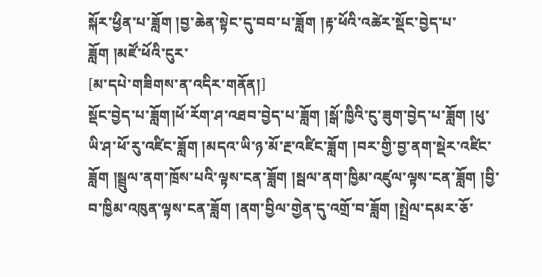སྐོར་ཕྱིན་པ་ཟློག །བྱ་ཆེན་སྟེང་དུ་བབ་པ་ཟློག །རྟ་ཕོའི་འཚེར་སྡོང་བྱེད་པ་ཟློག །མཛོ་ཕོའི་ངུར་
[མ་དཔེ་གཟིགས་ན་འདིར་གནོན།]
སྡོང་བྱེད་པ་ཟློག།ཕོ་རོག་ཤ་འཐབ་བྱེད་པ་ཟློག །སྒོ་ཁྱིའི་ངུ་ཟུག་བྱེད་པ་ཟློག །ཕུ་ཡི་ཤ་ཕོ་རུ་འཛིང་ཟློག །མདའ་ཡི་ཉ་མོ་རྔ་འཛིང་ཟློག །བར་གྱི་བྱ་ནག་སྡེར་འཛིང་ཟློག །སྦྲུལ་ནག་ཁྲོས་པའི་ལྟས་ངན་ཟློག །སྦལ་ནག་ཁྱིམ་འཛུལ་ལྟས་ངན་ཟློག །བྱི་བ་ཁྱིམ་འཁུན་ལྟས་ངན་ཟློག །ནག་བྱིལ་གྱེན་དུ་འགྲོ་བ་ཟློག །སྤྲེལ་དམར་ཅོ་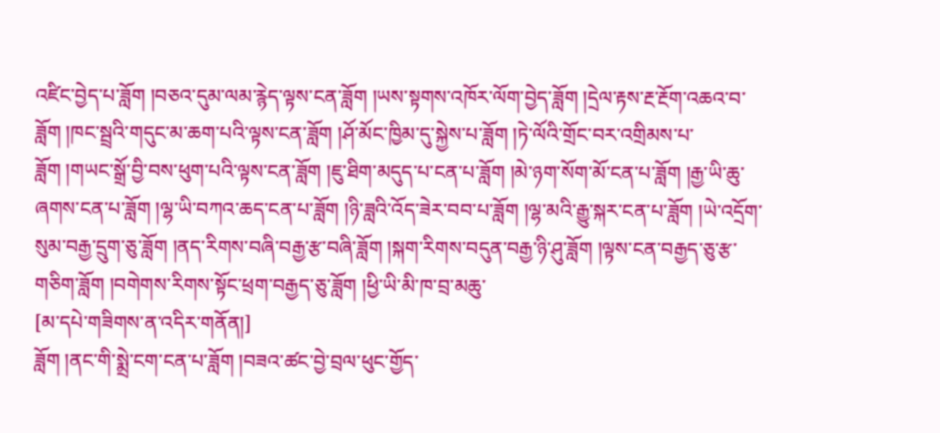འཛིང་བྱེད་པ་ཟློག །བཅའ་དུམ་ལམ་རྙེད་ལྟས་ངན་ཟློག །ཡས་སྟགས་འཁོར་ལོག་བྱེད་ཟློག །དྲེལ་རྟས་རྔ་རྔོག་འཆའ་བ་ཟློག །ཁང་སྦྲའི་གདུང་མ་ཆག་པའི་ལྟས་ངན་ཟློག །ཤོ་མོང་ཁྱིམ་དུ་སྐྱེས་པ་ཟློག །ཏེ་ལོའི་གྲོང་བར་འགྲིམས་པ་ཟློག །གཡང་སྒྲོ་བྱི་བས་ཕུག་པའི་ལྟས་ངན་ཟློག །ཇུ་ཐིག་མདུད་པ་ངན་པ་ཟློག །མེ་ཉག་སོག་མོ་ངན་པ་ཟློག །རྒྱ་ཡི་ཆུ་ཞགས་ངན་པ་ཟློག །ལྷ་ཡི་བཀའ་ཆད་ངན་པ་ཟློག །ཉི་ཟླའི་འོད་ཟེར་བབ་པ་ཟློག །ལྷ་མའི་རྒྱུ་སྐར་ངན་པ་ཟློག །ཡེ་འདྲོག་སུམ་བརྒྱ་དྲུག་ཅུ་ཟློག །ནད་རིགས་བཞི་བརྒྱ་རྩ་བཞི་ཟློག །སྐག་རིགས་བདུན་བརྒྱ་ཉི་ཤུ་ཟློག །ལྟས་ངན་བརྒྱད་ཅུ་རྩ་གཅིག་ཟློག །བགེགས་རིགས་སྟོང་ཕྲག་བརྒྱད་ཅུ་ཟློག །ཕྱི་ཡི་མི་ཁ་བྲ་མཆུ་
[མ་དཔེ་གཟིགས་ན་འདིར་གནོན།]
ཟློག །ནང་གི་སྨྲེ་ངག་ངན་པ་ཟློག །བཟའ་ཚང་བྱེ་བྲལ་ཕུང་གྱོད་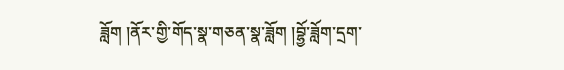ཟློག །ནོར་གྱི་གོད་སྣ་གཅན་སྣ་ཟློག །བྷྱོ་ཟློག་དྲག་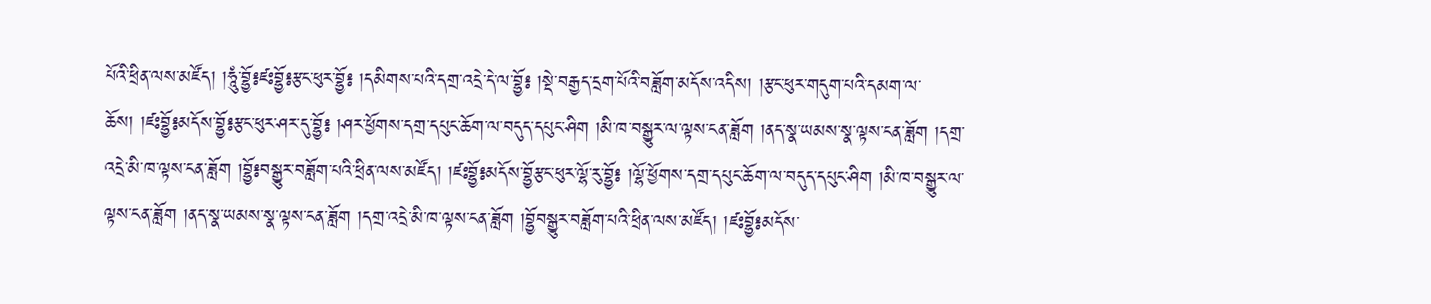པོའི་ཕྲིན་ལས་མཛོད། །ཧཱུཾ་བྷྱོ༔ཛཿབྷྱོ༔རྩང་ཕུར་བྷྱོ༔ །དམིགས་པའི་དགྲ་འདྲེ་དེ་ལ་བྷྱོ༔ །སྡེ་བརྒྱད་དྲག་པོའི་བཟློག་མདོས་འདིས། །རྩང་ཕུར་གདུག་པའི་དམག་ལ་ཆོས། །ཛཿབྷྱོ༔མདོས་བྷྱོ༔རྩང་ཕུར་ཤར་དུ་བྷྱོ༔ །ཤར་ཕྱོགས་དགྲ་དཔུང་ཆོག་ལ་བདུད་དཔུང་ཤིག །མི་ཁ་བསྒྱུར་ལ་ལྟས་ངན་ཟློག །ནད་སྣ་ཡམས་སྣ་ལྟས་ངན་ཟློག །དགྲ་འདྲེ་མི་ཁ་ལྟས་ངན་ཟློག །བྷྱོ༔བསྒྱུར་བཟློག་པའི་ཕྲིན་ལས་མཛོད། །ཛཿབྷྱོ༔མདོས་བྷྱོརྩང་ཕུར་ལྷོ་རུ་བྷྱོ༔ །ལྷོ་ཕྱོགས་དགྲ་དཔུང་ཆོག་ལ་བདུད་དཔུང་ཤིག །མི་ཁ་བསྒྱུར་ལ་ལྟས་ངན་ཟློག །ནད་སྣ་ཡམས་སྣ་ལྟས་ངན་ཟློག །དགྲ་འདྲེ་མི་ཁ་ལྟས་ངན་ཟློག །བྷྱོབསྒྱུར་བཟློག་པའི་ཕྲིན་ལས་མཛོད། །ཛཿབྷྱོ༔མདོས་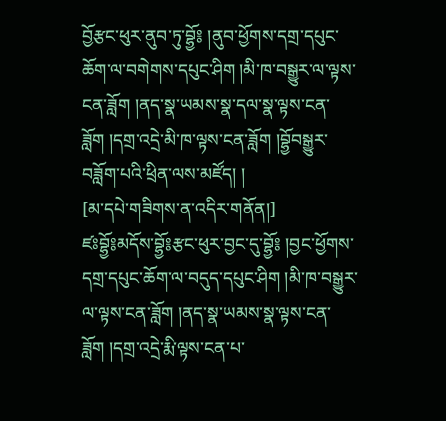བྱོརྩང་ཕུར་ནུབ་ཏུ་བྷྱོ༔ །ནུབ་ཕྱོགས་དགྲ་དཔུང་ཆོག་ལ་བགེགས་དཔུང་ཤིག །མི་ཁ་བསྒྱུར་ལ་ལྟས་ངན་ཟློག །ནད་སྣ་ཡམས་སྣ་དལ་སྣ་ལྟས་ངན་ཟློག །དགྲ་འདྲེ་མི་ཁ་ལྟས་ངན་ཟློག །བྷྱོབསྒྱུར་བཟློག་པའི་ཕྲིན་ལས་མཛོད། །
[མ་དཔེ་གཟིགས་ན་འདིར་གནོན།]
ཛཿབྷྱོ༔མདོས་བྷྱོ༔རྩང་ཕུར་བྱང་དུ་བྷྱོ༔ །བྱང་ཕྱོགས་དགྲ་དཔུང་ཆོག་ལ་བདུད་དཔུང་ཤིག །མི་ཁ་བསྒྱུར་ལ་ལྟས་ངན་ཟློག །ནད་སྣ་ཡམས་སྣ་ལྟས་ངན་ཟློག །དགྲ་འདྲེ་རྨི་ལྟས་ངན་པ་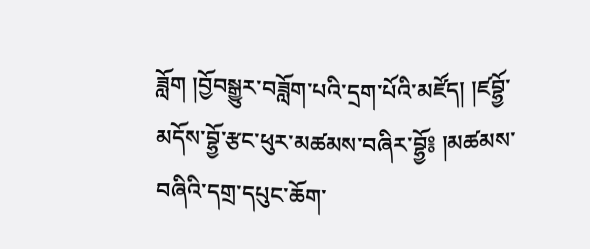ཟློག །བྱོབསྒྱུར་བཟློག་པའི་དྲག་པོའི་མཛོད། །ཛབྷྱོ་མདོས་བྷྱོ་རྩང་ཕུར་མཚམས་བཞིར་བྷྱོ༔ །མཚམས་བཞིའི་དགྲ་དཔུང་ཆོག་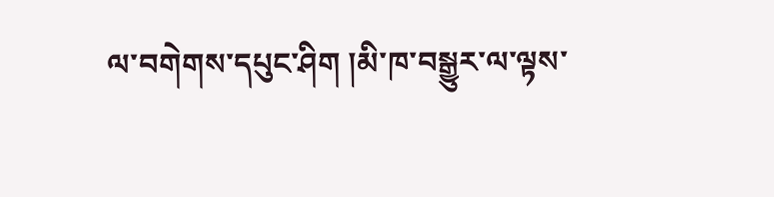ལ་བགེགས་དཔུང་ཤིག །མི་ཁ་བསྒྱུར་ལ་ལྟས་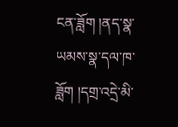ངན་ཟློག །ནད་སྣ་ཡམས་སྣ་དལ་ཁ་ཟློག །དགྲ་འདྲེ་མི་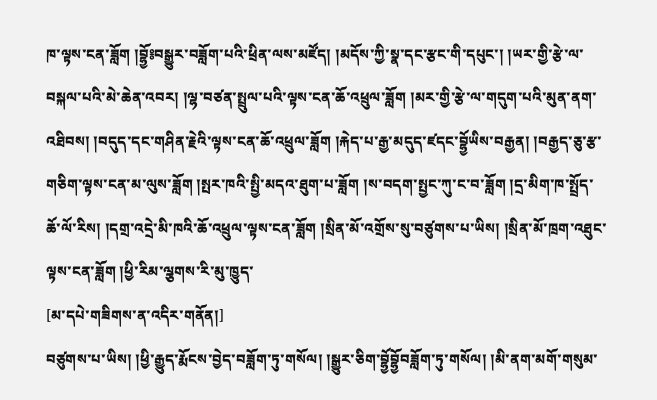ཁ་ལྟས་ངན་ཟློག །བྷྱོ༔བསྒྱུར་བཟློག་པའི་ཕྲིན་ལས་མཛོད། །མདོས་ཀྱི་སྣ་དང་རྩང་གི་དཔུང་། །ཡར་གྱི་རྩེ་ལ་བསྐལ་པའི་མེ་ཆེན་འབར། །ལྷ་བཙན་སྤྲུལ་པའི་ལྟས་ངན་ཆོ་འཕྲུལ་ཟློག །མར་གྱི་རྩེ་ལ་གདུག་པའི་མུན་ནག་འཐིབས། །བདུད་དང་གཤིན་རྗེའི་ལྟས་ངན་ཆོ་འཕྲུལ་ཟློག །རྐེད་པ་རྒྱ་མདུད་ཛདང་བྷྱོཡིས་བརྒྱན། །བརྒྱད་ཅུ་རྩ་གཅིག་ལྟས་ངན་མ་ལུས་ཟློག །སྤར་ཁའི་སྤྱི་མདའ་ཐུག་པ་ཟློག །ས་བདག་སྤྱང་ཀུ་ང་བ་ཟློག །དྲ་མིག་ཁ་སྤྲོད་ཆོ་ལོ་རིས། །དགྲ་འདྲེ་མི་ཁའི་ཆོ་འཕྲུལ་ལྟས་ངན་ཟློག །སྲིན་མོ་འགྲོས་སུ་བཙུགས་པ་ཡིས། །སྲིན་མོ་ཁྲག་འཐུང་ལྟས་ངན་ཟློག །ཕྱི་རིམ་ལྕགས་རི་མུ་ཁྱུད་
[མ་དཔེ་གཟིགས་ན་འདིར་གནོན།]
བཙུགས་པ་ཡིས། །ཕྱི་རྒྱུད་རྨོངས་བྱེད་བཟློག་ཏུ་གསོལ། །སྒྱུར་ཅིག་བྷྱོབྷྱོབཟློག་ཏུ་གསོལ། །མི་ནག་མགོ་གསུམ་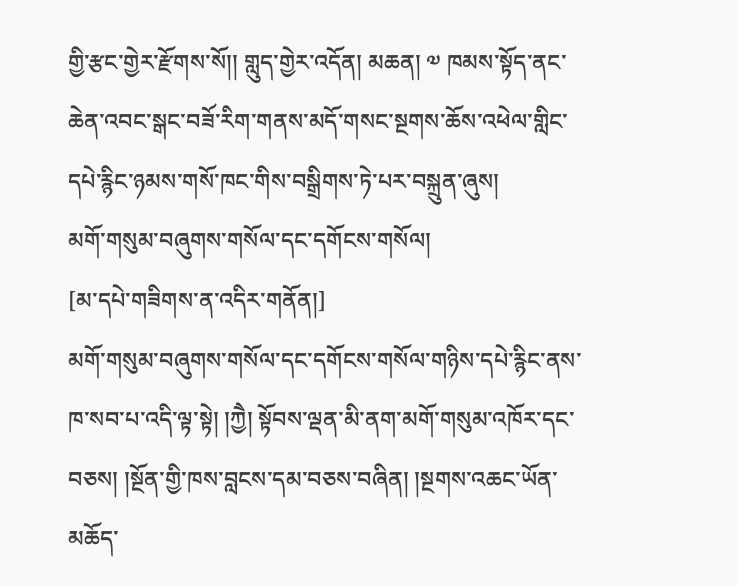གྱི་རྩང་གྱེར་རྫོགས་སོ།། གླུད་གྱེར་འདོན། མཆན། ༧ ཁམས་སྟོད་ནང་ཆེན་འབང་སྒང་བཟོ་རིག་གནས་མདོ་གསང་སྔགས་ཆོས་འཕེལ་གླིང་དཔེ་རྙིང་ཉམས་གསོ་ཁང་གིས་བསྒྲིགས་ཏེ་པར་བསྐྲུན་ཞུས།
མགོ་གསུམ་བཞུགས་གསོལ་དང་དགོངས་གསོལ།
[མ་དཔེ་གཟིགས་ན་འདིར་གནོན།]
མགོ་གསུམ་བཞུགས་གསོལ་དང་དགོངས་གསོལ་གཉིས་དཔེ་རྙིང་ནས་ཁ་སབ་པ་འདི་ལྟ་སྟེ། །ཀྱཻ། སྟོབས་ལྡན་མི་ནག་མགོ་གསུམ་འཁོར་དང་བཅས། །སྔོན་གྱི་ཁས་བླངས་དམ་བཅས་བཞིན། །སྔགས་འཆང་ཡོན་མཆོད་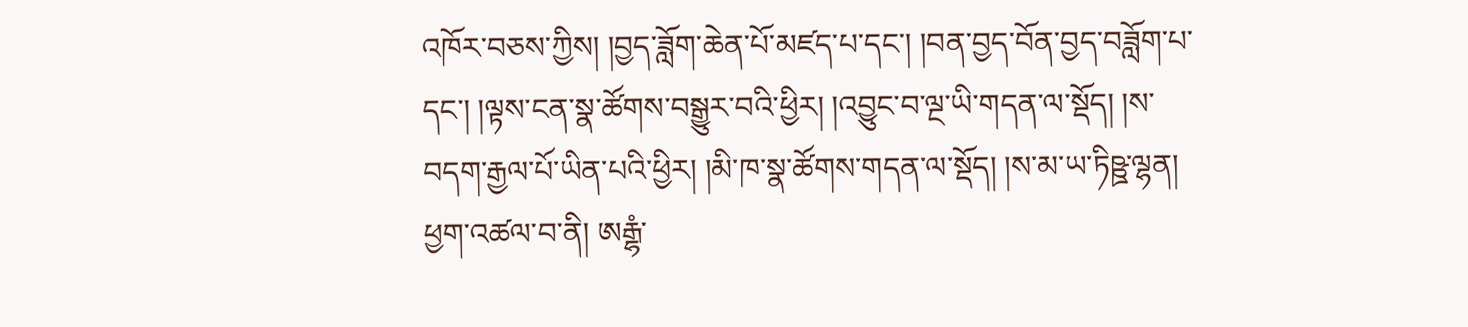འཁོར་བཅས་ཀྱིས། །བྱད་ཟློག་ཆེན་པོ་མཛད་པ་དང་། །བན་བྱད་བོན་བྱད་བཟློག་པ་དང་། །ལྟས་ངན་སྣ་ཚོགས་བསྒྱུར་བའི་ཕྱིར། །འབྱུང་བ་ལྔ་ཡི་གདན་ལ་སྡོད། །ས་བདག་རྒྱལ་པོ་ཡིན་པའི་ཕྱིར། །མི་ཁ་སྣ་ཚོགས་གདན་ལ་སྡོད། །ས་མ་ཡ་ཏིཥྛ་ལྷན། ཕྱག་འཚལ་བ་ནི། ཨརྒྷཾ་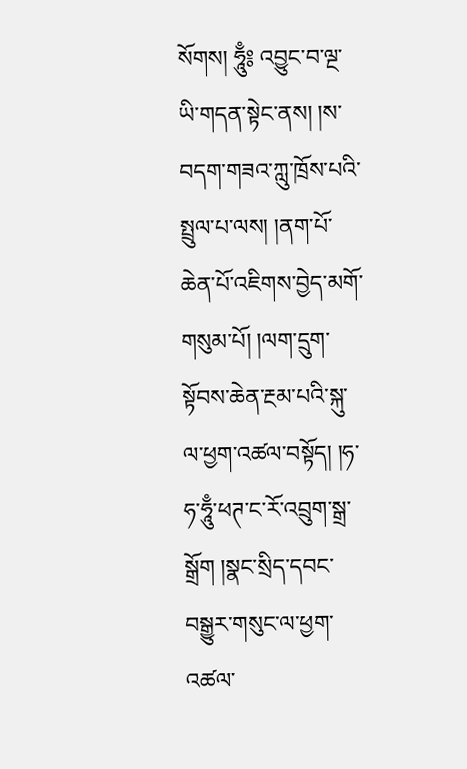སོགས། ཧཱུྃ༔ འབྱུང་བ་ལྔ་ཡི་གདན་སྟེང་ནས། །ས་བདག་གཟའ་ཀླུ་ཁྲོས་པའི་སྤྲུལ་པ་ལས། །ནག་པོ་ཆེན་པོ་འཇིགས་བྱེད་མགོ་གསུམ་པོ། །ལག་དྲུག་སྟོབས་ཆེན་རྔམ་པའི་སྐུ་ལ་ཕྱག་འཚལ་བསྟོད། །ཧ་ཧ་ཧཱུྃ་ཕཊ་ང་རོ་འབྲུག་སྒྲ་སྒྲོག །སྣང་སྲིད་དབང་བསྒྱུར་གསུང་ལ་ཕྱག་འཚལ་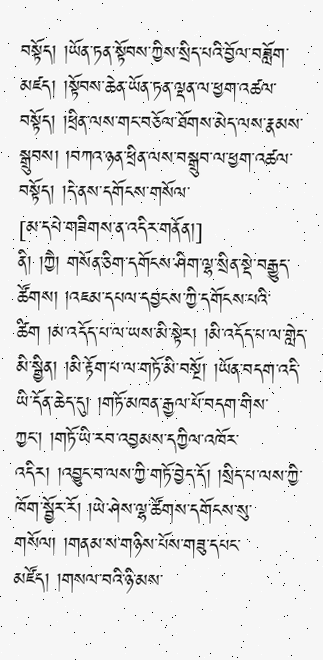བསྟོད། །ཡོན་ཏན་སྟོབས་ཀྱིས་སྲིད་པའི་བྱོལ་བཟློག་མཛད། །སྟོབས་ཆེན་ཡོན་ཏན་ལྡན་ལ་ཕྱག་འཚལ་བསྟོད། །ཕྲིན་ལས་གང་བཅོལ་ཐོགས་མེད་ལས་རྣམས་སྒྲུབས། །བཀའ་ཉན་ཕྲིན་ལས་བསྒྲུབ་ལ་ཕྱག་འཚལ་བསྟོད། །དེ་ནས་དགོངས་གསོལ་
[མ་དཔེ་གཟིགས་ན་འདིར་གནོན།]
ནི། །ཀྱཻ། གསོན་ཅིག་དགོངས་ཤིག་ལྷ་སྲིན་སྡེ་བརྒྱུད་ཚོགས། །འཇམ་དཔལ་དབྱངས་ཀྱི་དགོངས་པའི་ཚིག །མ་འདོད་པ་ལ་ཡས་མི་སྟེར། །མི་འདོད་པ་ལ་གླེད་མི་སྦྱིན། །མི་རྟོག་པ་ལ་གཏོ་མི་བསྔོ། །ཡོན་བདག་འདི་ཡི་དོན་ཆེད་དུ། །གཏོ་མཁན་རྒྱལ་པོ་བདག་གིས་ཀྱང་། །གཏོ་ཡི་རབ་འབྱམས་དཀྱིལ་འཁོར་འདིར། །འབྱུང་བ་ལས་ཀྱི་གཏོ་བྱེད་དོ། །སྲིད་པ་ལས་ཀྱི་ཁོག་སྦྱོར་རོ། །ཡེ་ཤེས་ལྷ་ཚོགས་དགོངས་སུ་གསོལ། །གནམ་ས་གཉིས་པོས་གཟུ་དཔང་མཛོད། །གསལ་བའི་ཉི་མས་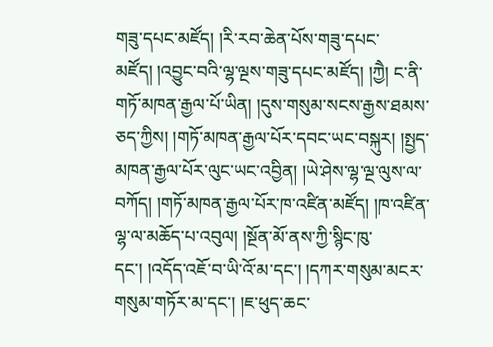གཟུ་དཔང་མཛོད། །རི་རབ་ཆེན་པོས་གཟུ་དཔང་མཛོད། །འབྱུང་བའི་ལྷ་ལྔས་གཟུ་དཔང་མཛོད། །ཀྱཻ། ང་ནི་གཏོ་མཁན་རྒྱལ་པོ་ཡིན། །དུས་གསུམ་སངས་རྒྱས་ཐམས་ཅད་ཀྱིས། །གཏོ་མཁན་རྒྱལ་པོར་དབང་ཡང་བསྐུར། །སྤྱད་མཁན་རྒྱལ་པོར་ལུང་ཡང་འབྱིན། །ཡེ་ཤེས་ལྷ་ལྔ་ལུས་ལ་བཀོད། །གཏོ་མཁན་རྒྱལ་པོར་ཁ་འཛིན་མཛོད། །ཁ་འཛིན་ལྷ་ལ་མཆོད་པ་འབུལ། །སྔོན་མོ་ནས་ཀྱི་སྙིང་ཁུ་དང་། །འདོད་འཇོ་བ་ཡི་འོ་མ་དང་། །དཀར་གསུམ་མངར་གསུམ་གཏོར་མ་དང་། །ཇ་ཕུད་ཆང་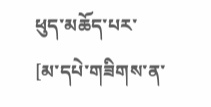ཕུད་མཆོད་པར་
[མ་དཔེ་གཟིགས་ན་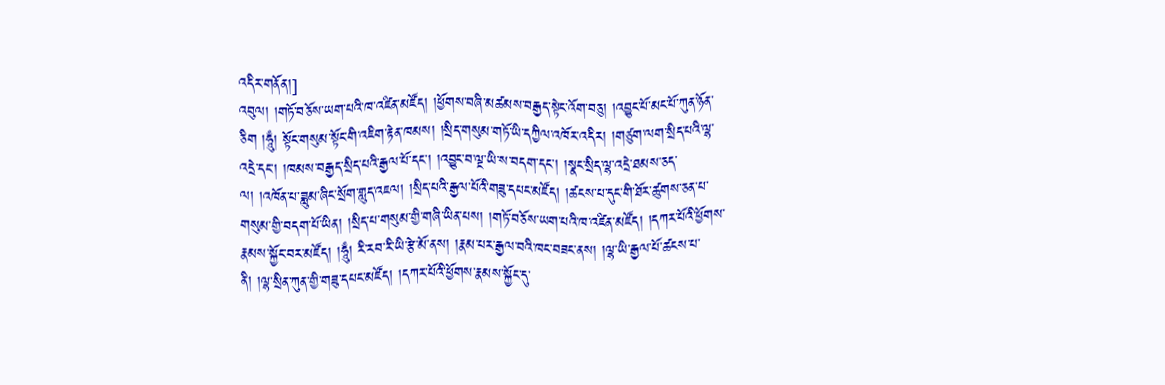འདིར་གནོན།]
འབུལ། །གཏོ་བཅོས་ཡག་པའི་ཁ་འཛིན་མཛོད། །ཕྱོགས་བཞི་མཚམས་བརྒྱད་སྟེང་འོག་བཅུ། །འབྱུང་པོ་མང་པོ་ཀུན་ཉོན་ཅིག །ཧཱུྃ། སྟོང་གསུམ་སྟོང་གི་འཇིག་རྟེན་ཁམས། །སྲིད་གསུམ་གཏོ་ཡི་དཀྱིལ་འཁོར་འདིར། །གཙུག་ལག་སྲིད་པའི་ལྷ་འདྲེ་དང་། །ཁམས་བརྒྱད་སྲིད་པའི་རྒྱལ་པོ་དང་། །འབྱུང་བ་ལྔ་ཡི་ས་བདག་དང་། །སྣང་སྲིད་ལྷ་འདྲེ་ཐམས་ཅད་ལ། །འཁོན་པ་ཟླུམ་ཞིང་སྲོག་གླུད་འཇལ། །སྲིད་པའི་རྒྱལ་པོའི་གཟུ་དཔང་མཛོད། །ཚངས་པ་དུང་གི་ཐོར་ཚུགས་ཅན་པ་གསུམ་གྱི་བདག་པོ་ཡིན། །སྲིད་པ་གསུམ་གྱི་གཞི་ཡིན་པས། །གཏོ་བཅོས་ཡག་པའི་ཁ་འཛིན་མཛོད། །དཀར་པོའི་ཕྱོགས་རྣམས་སྐྱོང་བར་མཛོད། །ཧཱུྃ། རི་རབ་རི་ཡི་རྩེ་མོ་ནས། །རྣམ་པར་རྒྱལ་བའི་ཁང་བཟང་ནས། །ལྷ་ཡི་རྒྱལ་པོ་ཚངས་པ་ནི། །ལྷ་སྲིན་ཀུན་གྱི་གཟུ་དཔང་མཛོད། །དཀར་པོའི་ཕྱོགས་རྣམས་སྐྱོང་དུ་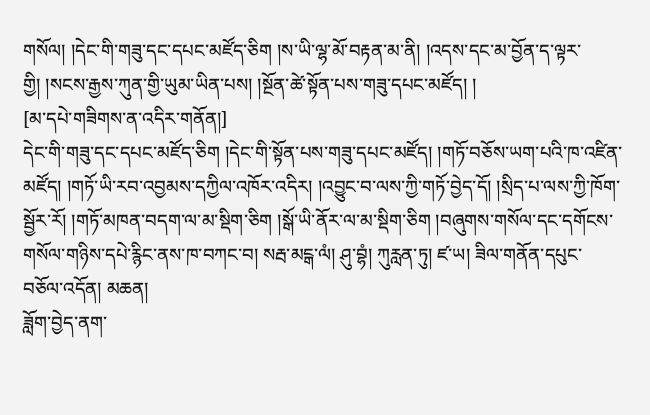གསོལ། །དེང་གི་གཟུ་དང་དཔང་མཛོད་ཅིག །ས་ཡི་ལྷ་མོ་བརྟན་མ་ནི། །འདས་དང་མ་བྱོན་ད་ལྟར་གྱི། །སངས་རྒྱས་ཀུན་གྱི་ཡུམ་ཡིན་པས། །སྔོན་ཚེ་སྟོན་པས་གཟུ་དཔང་མཛོད། །
[མ་དཔེ་གཟིགས་ན་འདིར་གནོན།]
དེང་གི་གཟུ་དང་དཔང་མཛོད་ཅིག །དེང་གི་སྟོན་པས་གཟུ་དཔང་མཛོད། །གཏོ་བཅོས་ཡག་པའི་ཁ་འཛིན་མཛོད། །གཏོ་ཡི་རབ་འབྱམས་དཀྱིལ་འཁོར་འདིར། །འབྱུང་བ་ལས་ཀྱི་གཏོ་བྱེད་དོ། །སྲིད་པ་ལས་ཀྱི་ཁོག་སྦྱོར་རོ། །གཏོ་མཁན་བདག་ལ་མ་སྡིག་ཅིག །སྒོ་ཡི་ནོར་ལ་མ་སྡིག་ཅིག །བཞུགས་གསོལ་དང་དགོངས་གསོལ་གཉིས་དཔེ་རྙིང་ནས་ཁ་བཀང་བ། སརྦ་མངྒ་ལཾ། ཤུ་བྷཾ། ཀུརླན་ཏུ། ཛ་ཡ། ཟིལ་གནོན་དཔུང་བཅོལ་འདོན། མཆན།
ཟློག་བྱེད་ནག་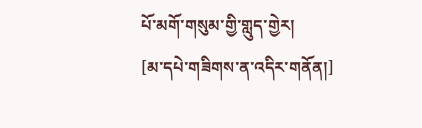པོ་མགོ་གསུམ་གྱི་གླུད་གྱེར།
[མ་དཔེ་གཟིགས་ན་འདིར་གནོན།]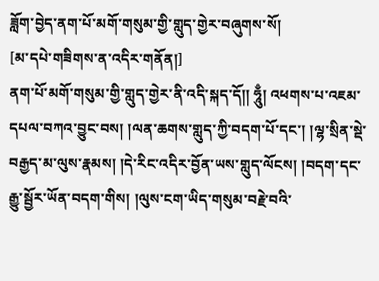ཟློག་བྱེད་ནག་པོ་མགོ་གསུམ་གྱི་གླུད་གྱེར་བཞུགས་སོ།
[མ་དཔེ་གཟིགས་ན་འདིར་གནོན།]
ནག་པོ་མགོ་གསུམ་གྱི་གླུད་གྱེར་ནི་འདི་སྐད་དོ།། ཧཱུྃ། འཕགས་པ་འཇམ་དཔལ་བཀའ་བྱུང་བས། །ལན་ཆགས་གླུད་ཀྱི་བདག་པོ་དང་། །ལྷ་སྲིན་སྡེ་བརྒྱད་མ་ལུས་རྣམས། །དེ་རིང་འདིར་བྱོན་ཡས་གླུད་ལོངས། །བདག་དང་རྒྱུ་སྦྱོར་ཡོན་བདག་གིས། །ལུས་ངག་ཡིད་གསུམ་བརྗེ་བའི་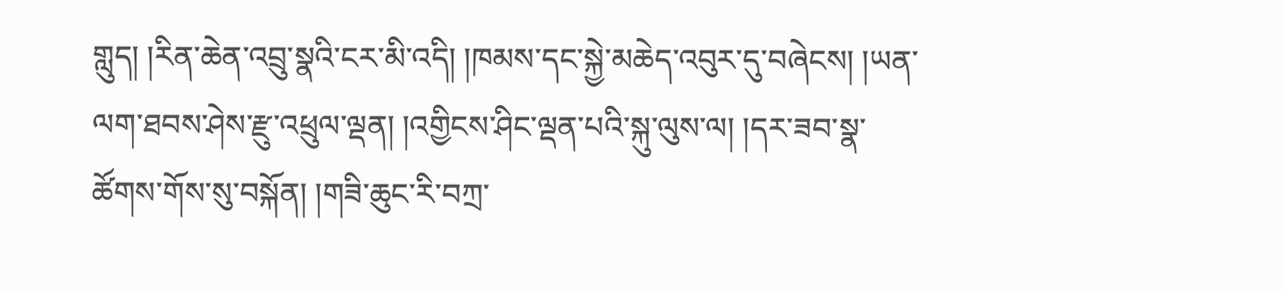གླུད། །རིན་ཆེན་འབྲུ་སྣའི་ངར་མི་འདི། །ཁམས་དང་སྐྱེ་མཆེད་འབུར་དུ་བཞེངས། །ཡན་ལག་ཐབས་ཤེས་རྫུ་འཕྲུལ་ལྡན། །འགྱིངས་ཤིང་ལྡན་པའི་སྐུ་ལུས་ལ། །དར་ཟབ་སྣ་ཚོགས་གོས་སུ་བསྐོན། །གཟི་ཆུང་རི་བཀྲ་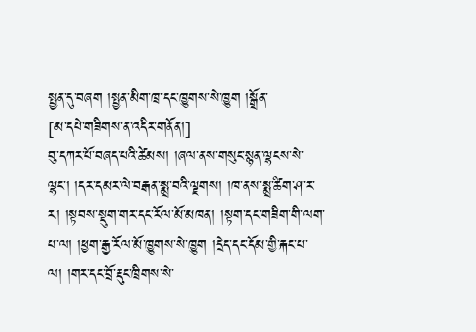སྤྱན་དུ་བཞག །སྤྱན་མིག་ཁྲ་དང་ཁྱུགས་སེ་ཁྱུག །སྒྲོན་
[མ་དཔེ་གཟིགས་ན་འདིར་གནོན།]
བུ་དཀར་པོ་བཞད་པའི་ཚེམས། །ཞལ་ནས་གསུང་སྙན་ལྷངས་སེ་ལྷང་། །དར་དམར་ལེ་བརྒན་སྨྲ་བའི་ལྗགས། །ཁ་ནས་སྨྲ་ཚིག་ཤ་ར་ར། །སྟབས་སྡུག་གར་དང་རོལ་མོ་མཁན། །སྟག་དང་གཟིག་གི་ལག་པ་ལ། །ཕྱག་རྒྱ་རོལ་མོ་ཁྱུགས་སེ་ཁྱུག །དྲེད་དང་དོམ་གྱི་རྐང་པ་ལ། །གར་དང་བྲོ་རྡུང་ཁྲིགས་སེ་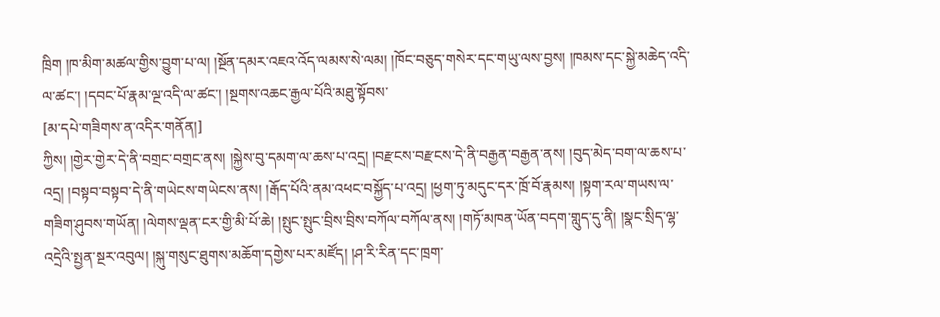ཁྲིག །ཁ་མིག་མཚལ་གྱིས་བྱུག་པ་ལ། །སྔོན་དམར་འཇའ་འོད་ལམས་སེ་ལམ། །ཁོང་བཅུད་གསེར་དང་གཡུ་ལས་བྱས། །ཁམས་དང་སྐྱེ་མཆེད་འདི་ལ་ཚང་། །དབང་པོ་རྣམ་ལྔ་འདི་ལ་ཚང་། །སྔགས་འཆང་རྒྱལ་པོའི་མཐུ་སྟོབས་
[མ་དཔེ་གཟིགས་ན་འདིར་གནོན།]
ཀྱིས། །གྱེར་གྱེར་དེ་ནི་བགྲང་བགྲང་ནས། །སྐྱེས་བུ་དམག་ལ་ཆས་པ་འདྲ། །བརྫངས་བརྫངས་དེ་ནི་བརྒྱན་བརྒྱན་ནས། །བུད་མེད་བག་ལ་ཆས་པ་འདྲ། །བསྟབ་བསྟབ་དེ་ནི་གཡེངས་གཡེངས་ནས། །རྒོད་པོའི་ནམ་འཕང་བསྐྱོད་པ་འདྲ། །ཕྱག་ཏུ་མདུང་དར་ཁྲོ་བོ་རྣམས། །སྟག་རལ་གཡས་ལ་གཟིག་ཤུབས་གཡོན། །ལེགས་ལྡན་ངར་གྱི་མི་པོ་ཆེ། །སྤུང་སྤུང་བྲིས་བྲིས་བཀོལ་བཀོལ་ནས། །གཏོ་མཁན་ཡོན་བདག་གླུད་དུ་ནི། །སྣང་སྲིད་ལྷ་འདྲེའི་སྤྱན་སྔར་འབུལ། །སྐུ་གསུང་ཐུགས་མཆོག་དགྱེས་པར་མཛོད། །ཤ་རི་རིན་དང་ཁྲག་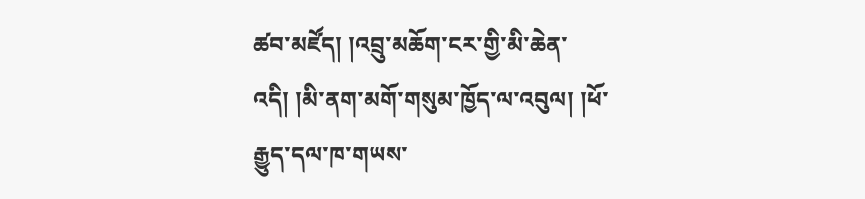ཚབ་མཛོད། །འབྲུ་མཆོག་ངར་གྱི་མི་ཆེན་འདི། །མི་ནག་མགོ་གསུམ་ཁྱོད་ལ་འབུལ། །ཕོ་རྒྱུད་དལ་ཁ་གཡས་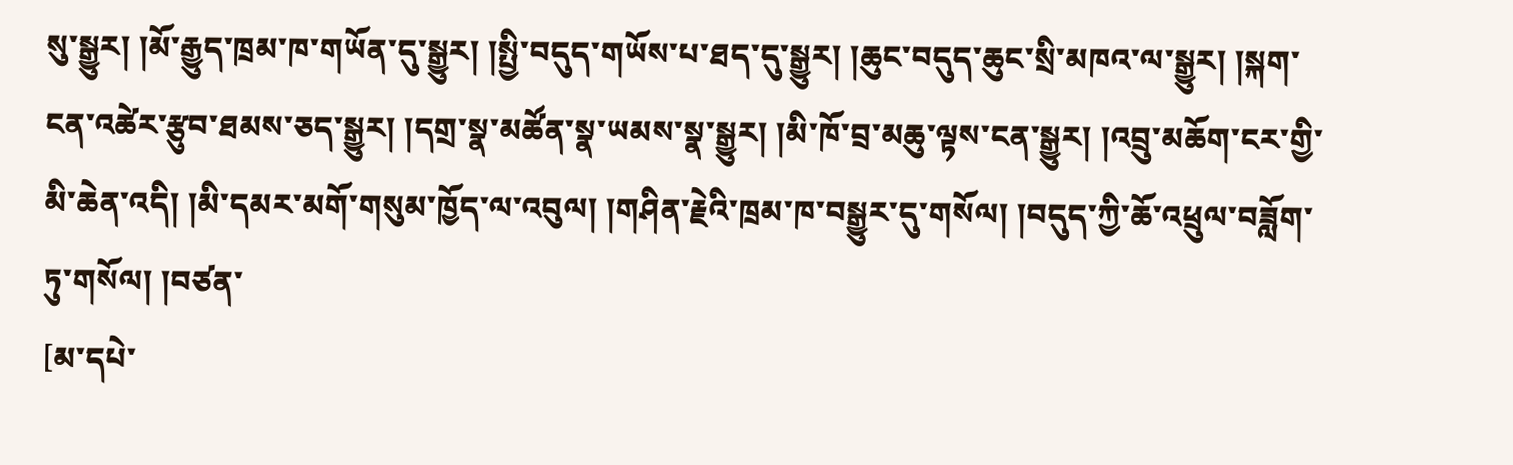སུ་སྒྱུར། །མོ་རྒྱུད་ཁྲམ་ཁ་གཡོན་དུ་སྒྱུར། །སྤྱི་བདུད་གཡོས་པ་ཐད་དུ་སྒྱུར། །ཆུང་བདུད་ཆུང་སྲི་མཁའ་ལ་སྒྱུར། །སྐག་ངན་འཚེར་རྩུབ་ཐམས་ཅད་སྒྱུར། །དགྲ་སྣ་མཚོན་སྣ་ཡམས་སྣ་སྒྱུར། །མི་ཁོ་བྲ་མཆུ་ལྟས་ངན་སྒྱུར། །འབྲུ་མཆོག་ངར་གྱི་མི་ཆེན་འདི། །མི་དམར་མགོ་གསུམ་ཁྱོད་ལ་འབུལ། །གཤིན་རྗེའི་ཁྲམ་ཁ་བསྒྱུར་དུ་གསོལ། །བདུད་ཀྱི་ཆོ་འཕྲུལ་བཟློག་ཏུ་གསོལ། །བཙན་
[མ་དཔེ་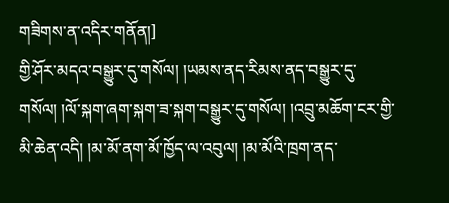གཟིགས་ན་འདིར་གནོན།]
གྱི་ཤོར་མདའ་བསྒྱུར་དུ་གསོལ། །ཡམས་ནད་རིམས་ནད་བསྒྱུར་དུ་གསོལ། །ལོ་སྐག་ཞག་སྐག་ཟ་སྐག་བསྒྱུར་དུ་གསོལ། །འབྲུ་མཆོག་ངར་གྱི་མི་ཆེན་འདི། །མ་མོ་ནག་མོ་ཁྱོད་ལ་འབུལ། །མ་མོའི་ཁྲག་ནད་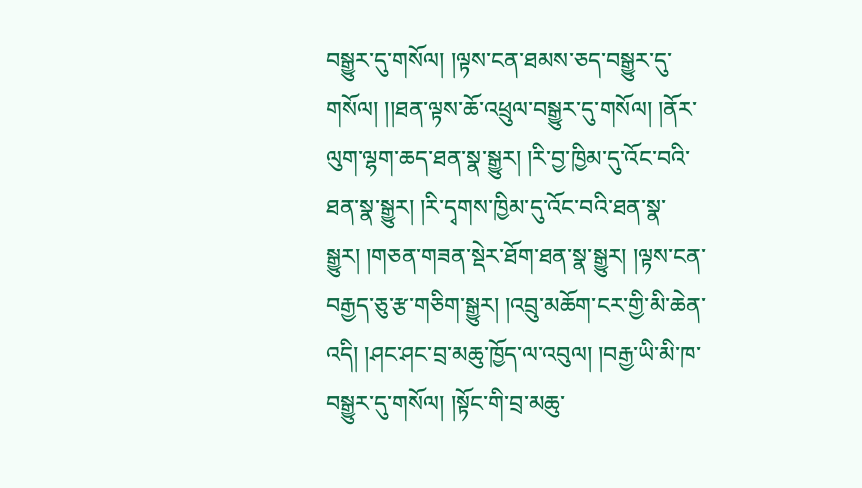བསྒྱུར་དུ་གསོལ། །ལྟས་ངན་ཐམས་ཅད་བསྒྱུར་དུ་གསོལ། །།ཐན་ལྟས་ཆོ་འཕྲུལ་བསྒྱུར་དུ་གསོལ། །ནོར་ལུག་ལྷག་ཆད་ཐན་སྣ་སྒྱུར། །རི་བྱ་ཁྱིམ་དུ་འོང་བའི་ཐན་སྣ་སྒྱུར། །རི་དྭགས་ཁྱིམ་དུ་འོང་བའི་ཐན་སྣ་སྒྱུར། །གཅན་གཟན་སྡེར་ཐོག་ཐན་སྣ་སྒྱུར། །ལྟས་ངན་བརྒྱད་ཅུ་རྩ་གཅིག་སྒྱུར། །འབྲུ་མཆོག་ངར་གྱི་མི་ཆེན་འདི། །ཤང་ཤང་བྲ་མཆུ་ཁྱོད་ལ་འབུལ། །བརྒྱ་ཡི་མི་ཁ་བསྒྱུར་དུ་གསོལ། །སྟོང་གི་བྲ་མཆུ་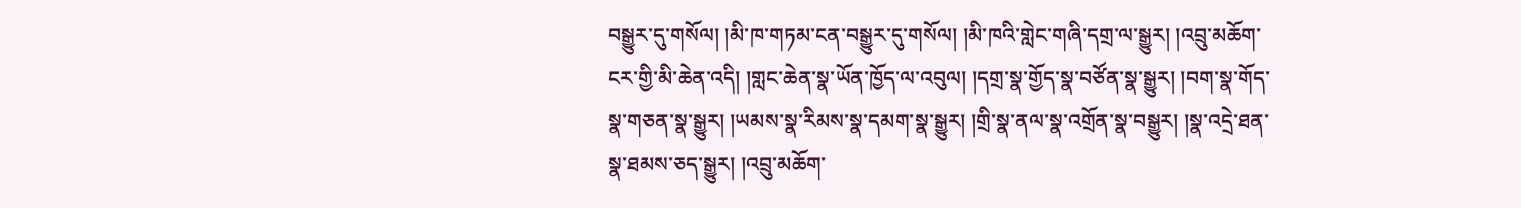བསྒྱུར་དུ་གསོལ། །མི་ཁ་གཏམ་ངན་བསྒྱུར་དུ་གསོལ། །མི་ཁའི་གླེང་གཞི་དགྲ་ལ་སྒྱུར། །འབྲུ་མཆོག་ངར་གྱི་མི་ཆེན་འདི། །གླང་ཆེན་སྣ་ཡོན་ཁྱོད་ལ་འབུལ། །དགྲ་སྣ་གྱོད་སྣ་བཙོན་སྣ་སྒྱུར། །བག་སྣ་གོད་སྣ་གཅན་སྣ་སྒྱུར། །ཡམས་སྣ་རིམས་སྣ་དམག་སྣ་སྒྱུར། །གྲི་སྣ་ནལ་སྣ་འགྲོན་སྣ་བསྒྱུར། །སྣ་འདྲེ་ཐན་སྣ་ཐམས་ཅད་སྒྱུར། །འབྲུ་མཆོག་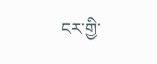ངར་གྱི་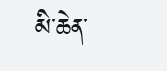མི་ཆེན་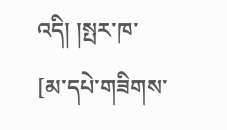འདི། །སྤར་ཁ་
[མ་དཔེ་གཟིགས་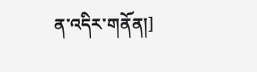ན་འདིར་གནོན།]